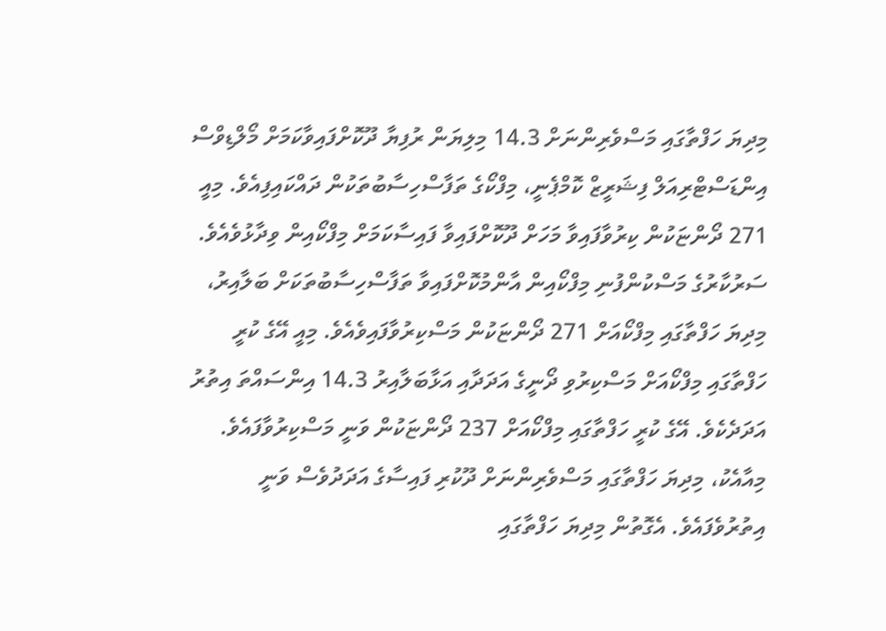މިދިޔަ ހަފްތާގައި މަސްވެރިންނަށް 14.3 މިލިޔަން ރުފިޔާ ދޫކޮށްފައިވާކަމަށް މޯލްޑިވްސް އިންޑަސްޓްރިއަލް ފިޝަރީޒް ކޮމްޕެނީ، މިފްކޯގެ ތަފާސްހިސާބުތަކުން ދައްކައިފިއެވެ. މިއީ 271 ދޯންޏަކުން ކިރުވާފައިވާ މަހަށް ދޫކޮށްފައިވާ ފައިސާކަމަށް މިފްކޯއިން ވިދާޅުވެއެވެ.
ސަރުކާރުގެ މަސްކުންފުނި މިފްކޯއިން އާންމުކޮށްފައިވާ ތަފާސްހިސާބުތަކަށް ބަލާއިރު، މިދިޔަ ހަފްތާގައި މިފްކޯއަށް 271 ދޯންޏަކުން މަސްކިރުވާފައިވެއެވެ. މިއީ އޭގެ ކުރީ ހަފްތާގައި މިފްކޯއަށް މަސްކިރުވި ދޯނީގެ އަދަދާއި އަޅާބަލާއިރު 14.3 އިންސައްތަ އިތުރު އަދަދެކެވެ. އޭގެ ކުރީ ހަފްތާގައި މިފްކޯއަށް 237 ދޯންޏަކުން ވަނީ މަސްކިރުވާފައެވެ.
މިއާއެކު، މިދިޔަ ހަފްތާގައި މަސްވެރިންނަށް ދޫކުރި ފައިސާގެ އަދަދުވެސް ވަނީ އިތުރުވެފައެވެ. އެގޮތުން މިދިޔަ ހަފްތާގައި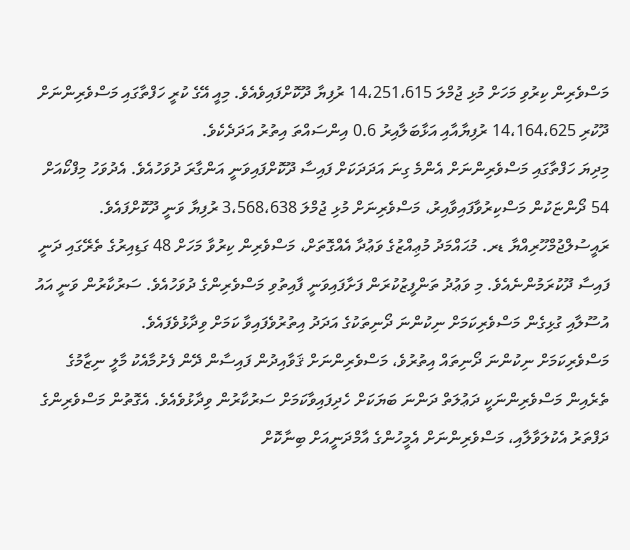މަސްވެރިން ކިރުވި މަހަށް މުޅި ޖުމްލަ 14،251،615 ރުފިޔާ ދޫކޮށްފައިވެއެވެ. މިއީ އޭގެ ކުރީ ހަފްތާގައި މަސްވެރިންނަށް ދޫކުރި 14،164،625 ރުފިޔާއާއި އަޅާބަލާއިރު 0.6 އިންސައްތަ އިތުރު އަދަދެކެވެ.
މިދިޔަ ހަފްތާގައި މަސްވެރިންނަށް އެންމެ ގިނަ އަދަދަކަށް ފައިސާ ދޫކޮށްފައިވަނީ އަންގާރަ ދުވަހުއެވެ. އެދުވަހު މިފްކޯއަށް 54 ދޯންޏަކުން މަސްކިރުވާފައިވާއިރު، މަސްވެރިނަށް މުޅި ޖުމްލަ 3،568،638 ރުފިޔާ ވަނީ ދޫކޮށްފައެވެ.
ރައީސުލްޖުމްހޫރިއްޔާ ޑރ. މުޙައްމަދު މުޢިއްޒުގެ ވަޢުދާ އެއްގޮތަށް، މަސްވެރިން ކިރުވާ މަހަށް 48 ގަޑިއިރުގެ ތެރޭގައި ދަނީ ފައިސާ ދޫކުރަމުންނެއެވެ. މި ވަޢުދު ތަންފީޒުކުރަން ފަށާފައިވަނީ ފާއިތުވި މަސްވެރިންގެ ދުވަހުއެވެ. ސަރުކާރުން ވަނީ އައު އުސޫލާއި ގުޅިގެން މަސްވެރިކަމަށް ނިކުންނަ ދޯނިތަކުގެ އަދަދު އިތުރުވެފައިވާ ކަމަށް ވިދާޅުވެފައެވެ.
މަސްވެރިކަމަށް ނިކުންނަ ދޯނިތައް އިތުރުވެ، މަސްވެރިންނަށް ޤަވާއިދުން ފައިސާން ދޭން ފެށުމާއެކު މާލީ ނިޒާމުގެ ތެރެއިން މަސްވެރިންނަކީ ދަޢުލަތް ދަންނަ ބަޔަކަށް ހެދިފައިވާކަމަށް ސަރުކާރުން ވިދާޅުވެއެވެ. އެގޮތުން މަސްވެރިންގެ ދަފްތަރު އެކުލަވާލާއި، މަސްވެރިންނަށް އެމީހުންގެ އާމްދަނީއަށް ބިނާކޮށް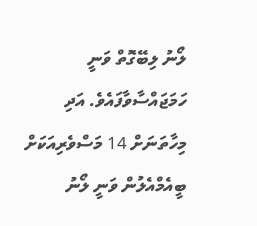ލޯނު ލިބޭގޮތް ވަނީ ހަމަޖައްސާވާފައެވެ. އަދި މިހާތަނަށް 14 މަސްވެރިއަކަށް ބީއެމްއެލުން ވަނީ ލޯނު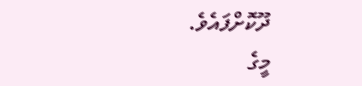ދޫކޮށްފައެވެ.
މީގެ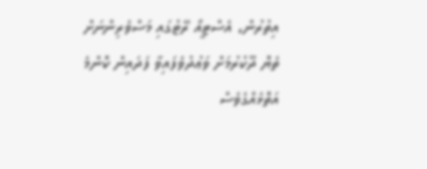އިތުރުން، އެސްޓީއޯ ރޭޓުގައި މަސްވެރިންނަށް ތެޔޮ ދޫކުރުމަށް ވަޢުދުވެފައިވާ ފަދައިން ކޮންމެ އަތޮޅެއްގެވެސް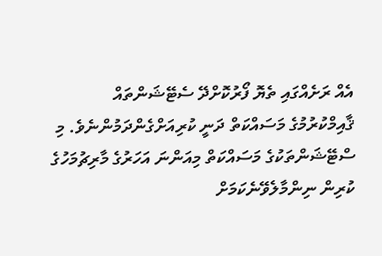އެއް ރަށެއްގައި ތެޔޮ ފޯރުކޮށްދޭ ސެޓޭޝަންތައް ޤާއިމްކުރުމުގެ މަސައްކަތް ދަނީ ކުރިއަށްގެންދަމުންނެވެ. މި ސްޓޭޝަންތަކުގެ މަސައްކަތް މިއަންނަ އަހަރުގެ މާރިޗުމަހުގެ ކުރިން ނިންމާލެވޭނެކަމަށް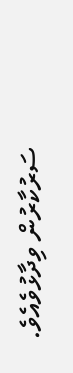ސަރުކާރުން ވިދާޅުވެއެވެ.